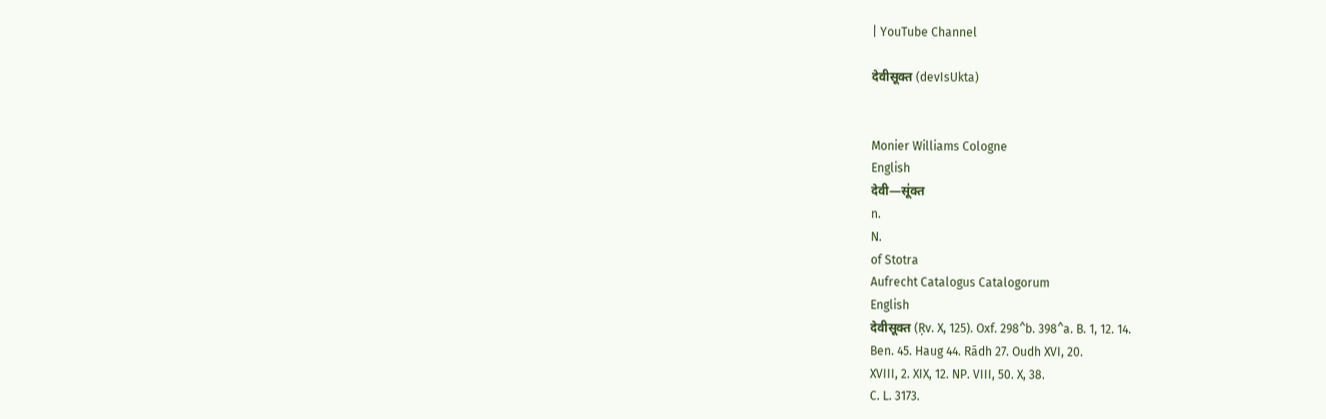| YouTube Channel

देवीसूक्त (devIsUkta)


Monier Williams Cologne
English
देवी—सू॑क्त
n.
N.
of Stotra
Aufrecht Catalogus Catalogorum
English
देवीसूक्त (Ṛv. X, 125). Oxf. 298^b. 398^a. B. 1, 12. 14.
Ben. 45. Haug 44. Rādh 27. Oudh XVI, 20.
XVIII, 2. XIX, 12. NP. VIII, 50. X, 38.
C. L. 3173.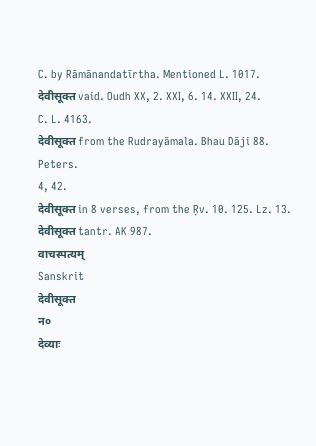C. by Rāmānandatīrtha. Mentioned L. 1017.
देवीसूक्त vaid. Oudh XX, 2. XXI, 6. 14. XXII, 24.
C. L. 4163.
देवीसूक्त from the Rudrayāmala. Bhau Dāji 88. Peters.
4, 42.
देवीसूक्त in 8 verses, from the Ṛv. 10. 125. Lz. 13.
देवीसूक्त tantr. AK 987.
वाचस्पत्यम्
Sanskrit
देवीसूक्त
न०
देव्याः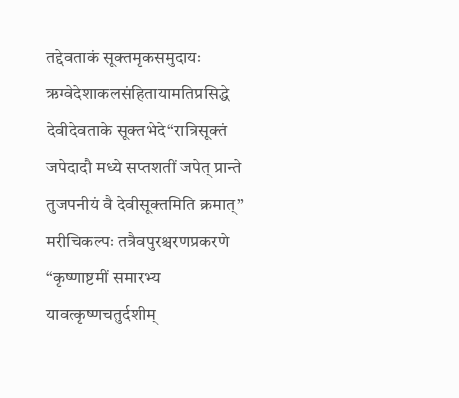तद्देवताकं सूक्तमृकसमुदायः ऋग्वेदेशाकलसंहितायामतिप्रसिद्धे देवीदेवताके सूक्तभेदे“रात्रिसूक्तं जपेदादौ मध्ये सप्तशतीं जपेत् प्रान्ते तुजपनीयं वै देवीसूक्तमिति क्रमात्” मरीचिकल्पः तत्रैवपुरश्चरणप्रकरणे “कृष्णाष्टमीं समारभ्य यावत्कृष्णचतुर्दशीम्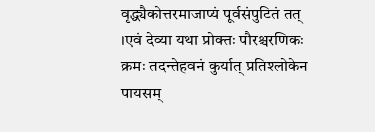वृद्ध्यैकोत्तरमाजाप्यं पूर्वसंपुटितं तत् ।एवं देव्या यथा प्रोक्तः पौरश्चरणिकः क्रमः तदन्तेहवनं कुर्यात् प्रतिश्लोकेन पायसम्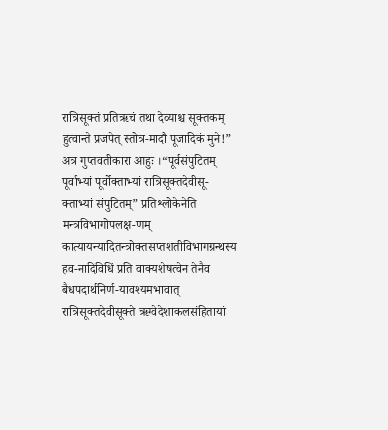रात्रिसूक्तं प्रतिऋचं तथा देव्याश्च सूक्तकम् हुत्वान्ते प्रजपेत् स्तोत्र-मादौ पूजादिकं मुने!” अत्र गुप्तवतीकारा आहुः ।“पूर्वसंपुटितम् पूर्वाभ्यां पूर्वोक्ताभ्यां रात्रिसूक्तदेवीसू-क्ताभ्यां संपुटितम्” प्रतिश्लोकेनेति मन्त्रविभागोपलक्ष-णम् कात्यायन्यादितन्त्रोक्तसप्तशतीविभागग्रन्थस्य हव-नादिविधिं प्रति वाक्यशेषत्वेन तेनैव बैधपदार्थनिर्ण-यावश्यमभावात् रात्रिसूक्तदेवीसूक्ते ऋग्वेदेशाकलसंहितायां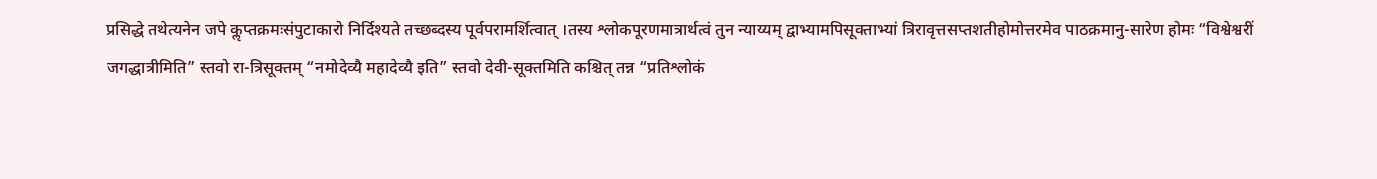प्रसिद्धे तथेत्यनेन जपे कॢप्तक्रमःसंपुटाकारो निर्दिश्यते तच्छब्दस्य पूर्वपरामर्शित्वात् ।तस्य श्लोकपूरणमात्रार्थत्वं तुन न्याय्यम् द्वाभ्यामपिसूक्ताभ्यां त्रिरावृत्तसप्तशतीहोमोत्तरमेव पाठक्रमानु-सारेण होमः “विश्वेश्वरीं जगद्धात्रीमिति” स्तवो रा-त्रिसूक्तम् “नमोदेव्यै महादेव्यै इति” स्तवो देवी-सूक्तमिति कश्चित् तन्न “प्रतिश्लोकं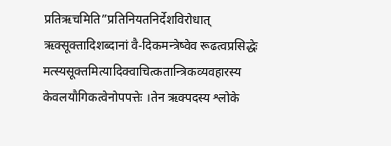प्रतिऋचमिति”प्रतिनियतनिर्देशविरोधात् ऋक्सूक्तादिशब्दानां वै-दिकमन्त्रेष्वेव रूढत्वप्रसिद्धेः मत्स्यसूक्तमित्यादिक्वाचित्कतान्त्रिकव्यवहारस्य केवलयौगिकत्वेनोपपत्तेः ।तेन ऋक्पदस्य श्लोके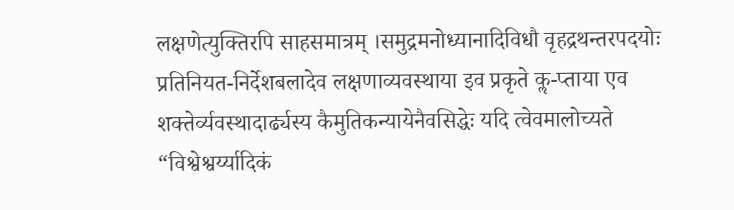लक्षणेत्युक्तिरपि साहसमात्रम् ।समुद्रमनोध्यानादिविधौ वृहद्रथन्तरपदयोः प्रतिनियत-निर्देशबलादेव लक्षणाव्यवस्थाया इव प्रकृते कॢ-प्ताया एव शक्तेर्व्यवस्थादार्ढ्यस्य कैमुतिकन्यायेनैवसिद्धेः यदि त्वेवमालोच्यते “विश्वेश्वर्य्यादिकं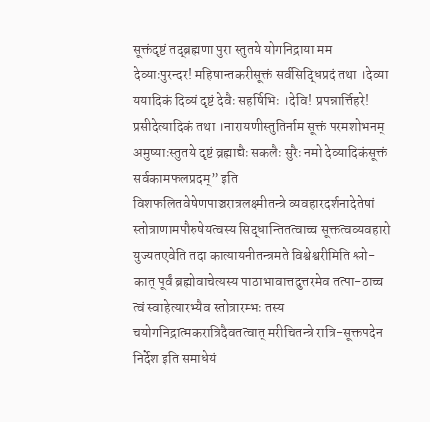सूक्तंदृष्टं तद्ब्रह्मणा पुरा स्तुतये योगनिद्राया मम देव्याःपुरन्दर! महिषान्तकरीसूक्तं सर्वसिद्धिप्रदं तथा ।देव्या ययादिकं दिव्यं दृष्टं देवैः सहर्षिभिः ।देवि! प्रपन्नार्त्तिहरे! प्रसीदेत्यादिकं तथा ।नारायणीस्तुतिर्नाम सूक्तं परमशोभनम् अमुष्याःस्तुतये दृष्टं व्रह्माद्यैः सकलैः सुरैः नमो देव्यादिकंसूक्तं सर्वकामफलप्रदम्” इति विशफलितवेषेणपाञ्चरात्रलक्ष्मीतन्त्रे व्यवहारदर्शनादेतेषां स्तोत्राणामपौरुषेयत्वस्य सिद्धान्तितत्वाच्च सूक्तत्वव्यवहारो युज्यतएवेति तदा कात्यायनीतन्त्रमते विश्वेश्वरीमिति श्लो-कात् पूर्वं ब्रह्मोवाचेत्यस्य पाठाभावात्तदुत्तरमेव तत्पा-ठाच्च त्वं स्वाहेत्यारभ्यैव स्तोत्रारम्भः तस्य चयोगनिद्रात्मकरात्रिदैवतत्वात् मरीचितन्त्रे रात्रि-सूक्तपदेन निर्देश इति समाधेयं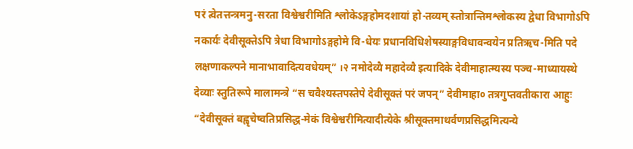परं त्वेतत्तन्त्रमनु-सरता विश्वेश्वरीमिति श्लोकेऽङ्गहोमदशायां हो-तव्यम् स्तोत्रान्तिमश्लोकस्य द्वेधा विभागोऽपि नकार्यः देवीसूक्तेऽपि त्रेधा विभागोऽङ्गहोमे वि-धेयः प्रधानविधिशेषस्याङ्गविधावन्वयेन प्रतिऋच-मिति पदे लक्षणाकल्पने मानाभावादित्यवधेयम्” ।२ नमोदेव्यै महादेव्यै इत्यादिके देवीमाहात्म्यस्य पञ्च-माध्यायस्थे देव्याः स्तुतिरूपे मालामन्त्रे “स चवैश्यस्तपस्तेपे देवीसूक्तं परं जपन्” देवीमाहा० तत्रगुप्तवतीकारा आहुः “देवीसूक्तं बह्वृचेष्वतिप्रसिद्ध-मेकं विश्वेश्वरीमित्यादीत्येके श्रीसूक्तमाथर्वणप्रसिद्धमित्यन्ये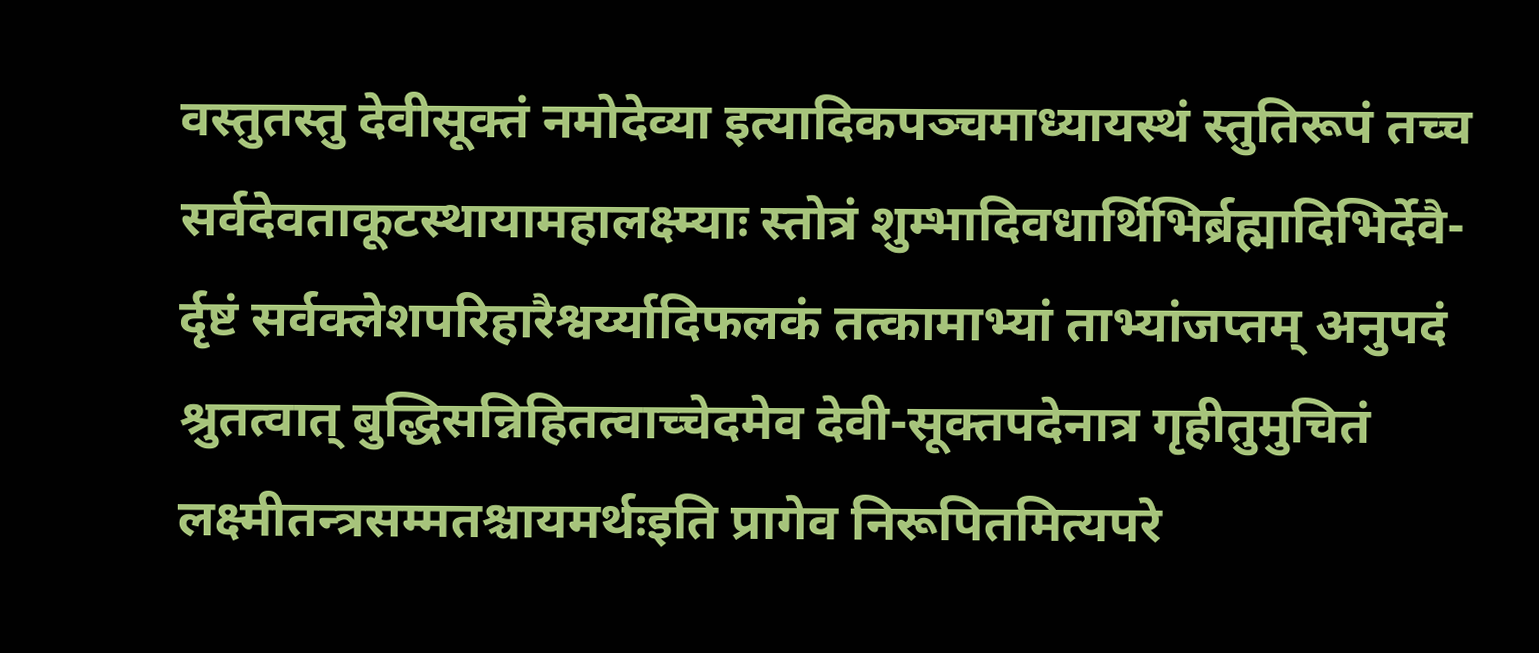वस्तुतस्तु देवीसूक्तं नमोदेव्या इत्यादिकपञ्चमाध्यायस्थं स्तुतिरूपं तच्च सर्वदेवताकूटस्थायामहालक्ष्म्याः स्तोत्रं शुम्भादिवधार्थिभिर्ब्रह्मादिभिर्देवै-र्दृष्टं सर्वक्लेशपरिहारैश्वर्य्यादिफलकं तत्कामाभ्यां ताभ्यांजप्तम् अनुपदं श्रुतत्वात् बुद्धिसन्निहितत्वाच्चेदमेव देवी-सूक्तपदेनात्र गृहीतुमुचितं लक्ष्मीतन्त्रसम्मतश्चायमर्थःइति प्रागेव निरूपितमित्यपरे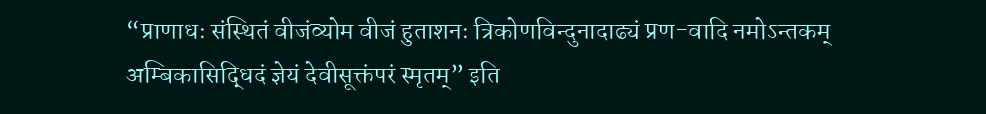“प्राणाधः संस्थितं वीजंव्योम वीजं हुताशनः त्रिकोणविन्दुनादाढ्यं प्रण-वादि नमोऽन्तकम् अम्बिकासिद्धिदं ज्ञेयं देवीसूक्तंपरं स्मृतम्” इति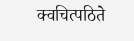क्वचित्पठिते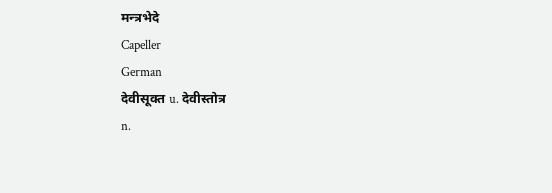मन्त्रभेदे
Capeller
German
देवीसूक्त u. देवीस्तोत्र
n.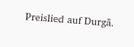Preislied auf Durgā.